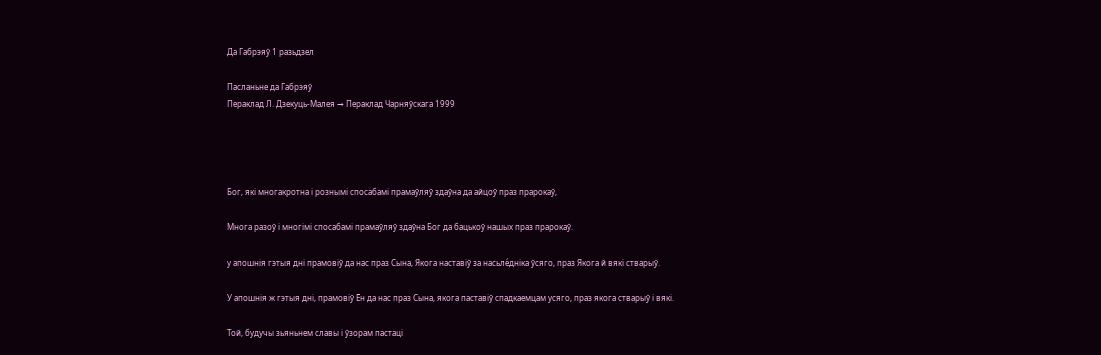Да Габрэяў 1 разьдзел

Пасланьне да Габрэяў
Пераклад Л. Дзекуць-Малея → Пераклад Чарняўскага 1999




Бог, які многакротна і рознымі спосабамі прамаўляў здаўна да айцоў праз прарокаў,

Многа разоў і многімі спосабамі прамаўляў здаўна Бог да бацькоў нашых праз прарокаў.

у апошнія гэтыя дні прамовіў да нас праз Сына, Якога наставіў за насьле́дніка ўсяго, праз Якога й вякі стварыў.

У апошнія ж гэтыя дні, прамовіў Ён да нас праз Сына, якога паставіў спадкаемцам усяго, праз якога стварыў і вякі.

Той, будучы зьяньнем славы і ўзорам пастаці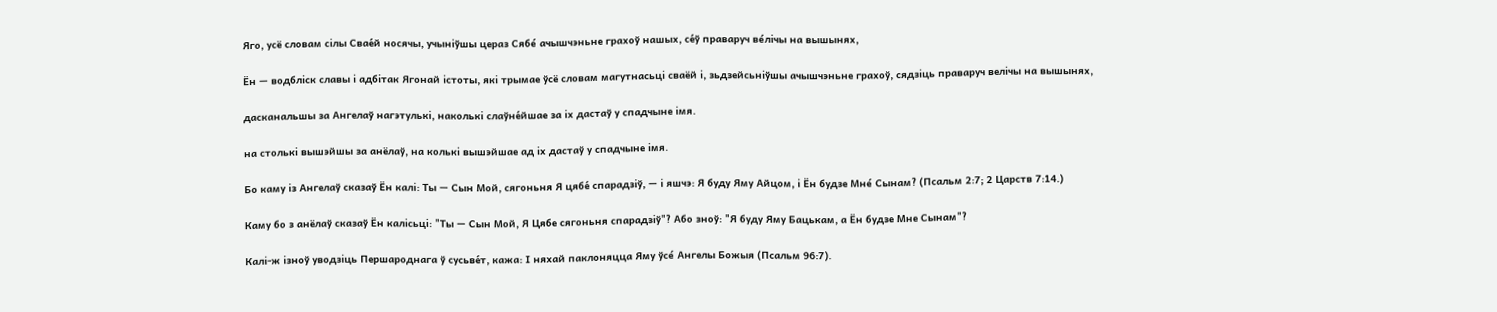Яго, усё словам сілы Свае́й носячы, учыніўшы цераз Сябе́ ачышчэньне грахоў нашых, се́ў праваруч ве́лічы на вышынях,

Ён — водбліск славы і адбітак Ягонай істоты, які трымае ўсё словам магутнасьці сваёй і, зьдзейсьніўшы ачышчэньне грахоў, сядзіць праваруч велічы на вышынях,

дасканальшы за Ангелаў нагэтулькі, наколькі слаўне́йшае за іх дастаў у спадчыне імя.

на столькі вышэйшы за анёлаў, на колькі вышэйшае ад іх дастаў у спадчыне імя.

Бо каму із Ангелаў сказаў Ён калі: Ты — Сын Мой, сягоньня Я цябе́ спарадзіў, — і яшчэ: Я буду Яму Айцом, і Ён будзе Мне́ Сынам? (Псальм 2:7; 2 Царств 7:14.)

Каму бо з анёлаў сказаў Ён калісьці: "Ты — Сын Мой, Я Цябе сягоньня спарадзіў"? Або зноў: "Я буду Яму Бацькам, а Ён будзе Мне Сынам"?

Калі-ж ізноў уводзіць Першароднага ў сусьве́т, кажа: І няхай паклоняцца Яму ўсе́ Ангелы Божыя (Псальм 96:7).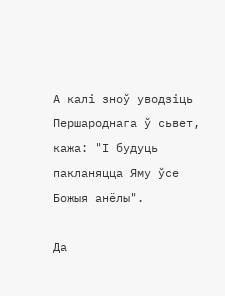А калі зноў уводзіць Першароднага ў сьвет, кажа: "І будуць пакланяцца Яму ўсе Божыя анёлы".

Да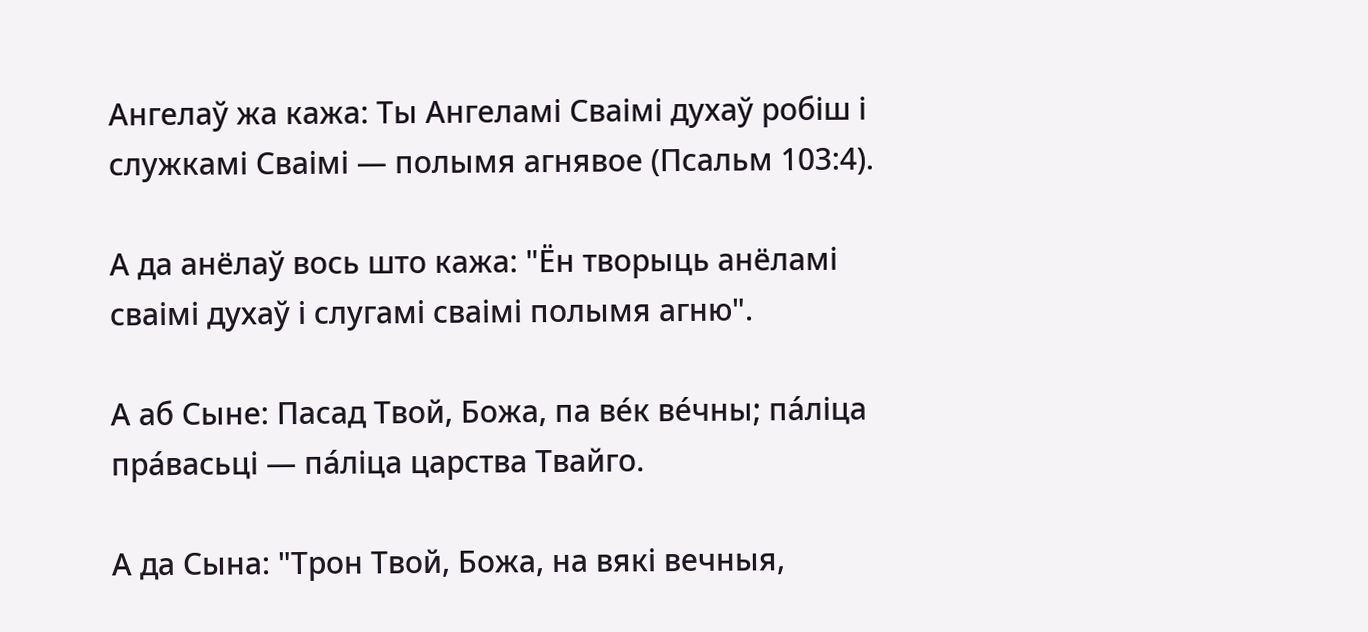Ангелаў жа кажа: Ты Ангеламі Сваімі духаў робіш і служкамі Сваімі — полымя агнявое (Псальм 103:4).

А да анёлаў вось што кажа: "Ён творыць анёламі сваімі духаў і слугамі сваімі полымя агню".

А аб Сыне: Пасад Твой, Божа, па ве́к ве́чны; па́ліца пра́васьці — па́ліца царства Твайго.

А да Сына: "Трон Твой, Божа, на вякі вечныя,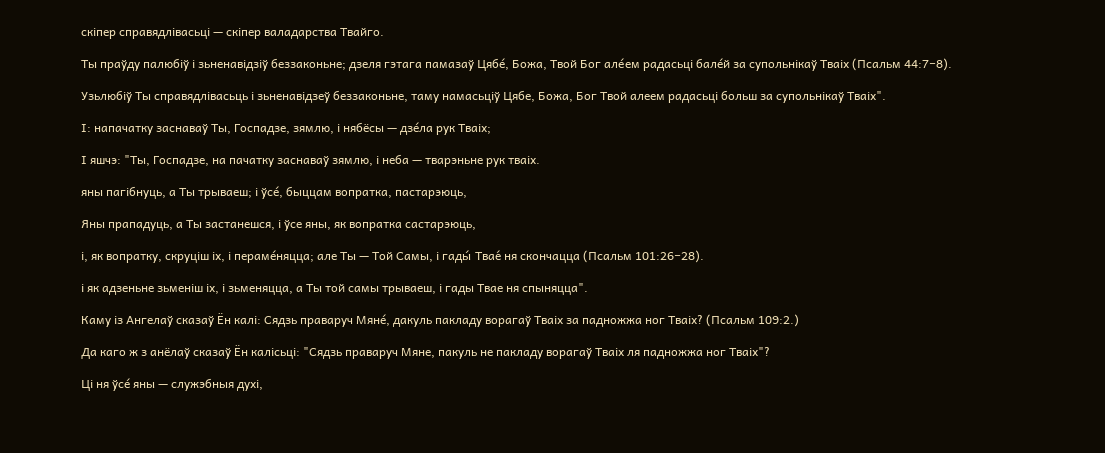скіпер справядлівасьці — скіпер валадарства Твайго.

Ты праўду палюбіў і зьненавідзіў беззаконьне; дзеля гэтага памазаў Цябе́, Божа, Твой Бог але́ем радасьці бале́й за супольнікаў Тваіх (Псальм 44:7−8).

Узьлюбіў Ты справядлівасьць і зьненавідзеў беззаконьне, таму намасьціў Цябе, Божа, Бог Твой алеем радасьці больш за супольнікаў Тваіх".

І: напачатку заснаваў Ты, Госпадзе, зямлю, і нябёсы — дзе́ла рук Тваіх;

І яшчэ: "Ты, Госпадзе, на пачатку заснаваў зямлю, і неба — тварэньне рук тваіх.

яны пагібнуць, а Ты трываеш; і ўсе́, быццам вопратка, пастарэюць,

Яны прападуць, а Ты застанешся, і ўсе яны, як вопратка састарэюць,

і, як вопратку, скруціш іх, і пераме́няцца; але Ты — Той Самы, і гады́ Твае́ ня скончацца (Псальм 101:26−28).

і як адзеньне зьменіш іх, і зьменяцца, а Ты той самы трываеш, і гады Твае ня спыняцца".

Каму із Ангелаў сказаў Ён калі: Сядзь праваруч Мяне́, дакуль пакладу ворагаў Тваіх за падножжа ног Тваіх? (Псальм 109:2.)

Да каго ж з анёлаў сказаў Ён калісьці: "Сядзь праваруч Мяне, пакуль не пакладу ворагаў Тваіх ля падножжа ног Тваіх"?

Ці ня ўсе́ яны — служэбныя духі,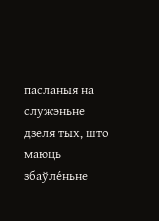пасланыя на служэньне дзеля тых, што маюць збаўле́ньне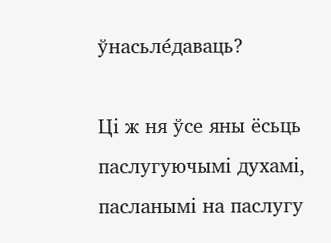ўнасьле́даваць?

Ці ж ня ўсе яны ёсьць паслугуючымі духамі, пасланымі на паслугу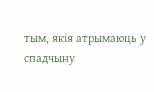тым, якія атрымаюць у спадчыну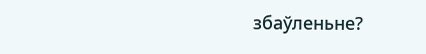збаўленьне?